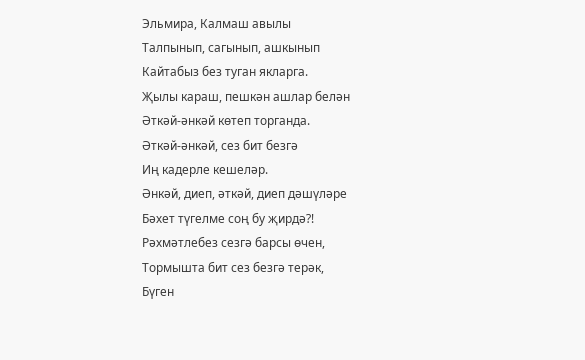Эльмира, Калмаш авылы
Талпынып, сагынып, ашкынып
Кайтабыз без туган якларга.
Җылы караш, пешкән ашлар белән
Әткәй-әнкәй көтеп торганда.
Әткәй-әнкәй, сез бит безгә
Иң кадерле кешеләр.
Әнкәй, диеп, әткәй, диеп дәшүләре
Бәхет түгелме соң бу җирдә?!
Рәхмәтлебез сезгә барсы өчен,
Тормышта бит сез безгә терәк,
Бүген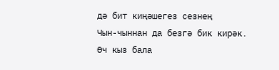дә бит киңәшегез сезнең
Чын-чыннан да безгә бик кирәк.
Өч кыз бала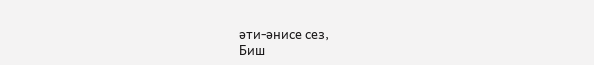әти-әнисе сез,
Биш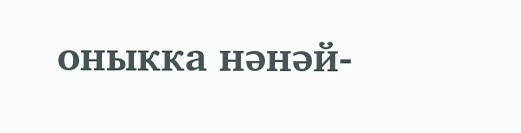оныкка нәнәй-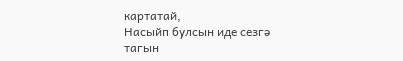картатай,
Насыйп булсын иде сезгә тагын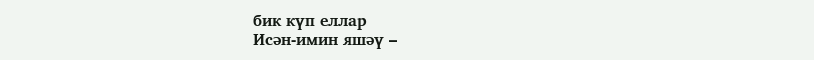бик күп еллар
Исән-имин яшәү –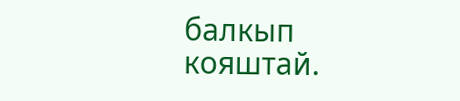балкып кояштай.